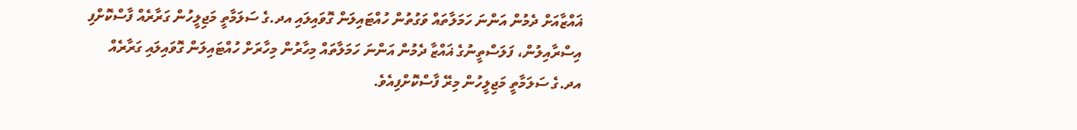ޣައްޒާއަށް ދެމުން އަންނަ ހަމަލާތައް ވަގުތުން ހުއްޓައިލަން ގޮވައިލައި އދ.ގެ ސަލަމާތީ މަޖިލީހުން ގަރާރެއް ފާސްކޮށްފި
އިސްރާއިލުން، ފަލަސްތީނުގެ ޣައްޒާ ދެމުން އަންނަ ހަމަލާތައް މިހާރުން މިހާރަށް ހުއްޓައިލަން ގޮވައިލައި ގަރާރެއް އދ.ގެ ސަލަމާތީ މަޖިލީހުން މިރޭ ފާސްކޮށްފިއެވެ.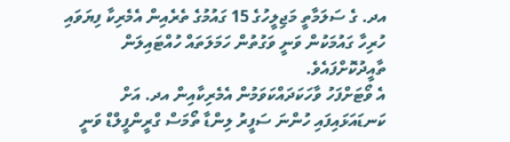އދ. ގެ ސަލަމާތީ މަޖިލީހުގެ 15 ގައުމުގެ ތެރެއިން އެމެރިކާ ފިޔަވައި ހުރިހާ ގައުމަކުން ވަނީ ވަގުތުން ހަމަލަތައް ހުއްޓައިލަން ތާއީދުކޮށްފައެވެ.
އެ ވޯޓަށްފަހު ވާހަކަދައްކަވަމުން އެމެރިކާއިން އދ. އަށް ކަނޑައަޅައިފައި ހުންނަ ސަފީރު ލިންޑާ ތޯމަސް ގްރީންފީލްޑް ވަނީ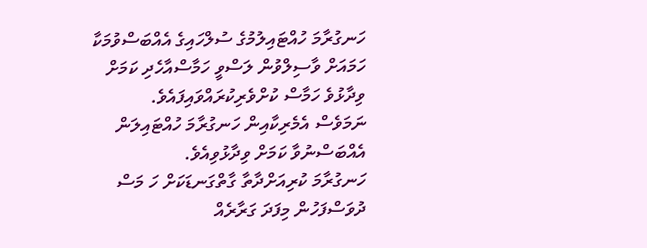ހަނގުރާމަ ހުއްޓައިލުމުގެ ސުލްހައިގެ އެއްބަސްވުމަކާ ހަމައަށް ވާސިލްވުން ލަސްވީ ހަމާސްއާހެދި ކަމަށް ވިދާޅުވެ ހަމާސް ކުށްވެރިކުރައްވައިފައެވެ.
ނަމަވެސް އެމެރިކާއިން ހަނގުރާމަ ހުއްޓައިލަން އެއްބަސްނުވާ ކަމަށް ވިދާޅުވިއެވެ.
ހަނގުރާމަ ކުރިއަށްދާތާ ގާތްގަނޑަކަށް ހަ މަސް ދުވަސްފަހުން މިފަދަ ގަރާރެއް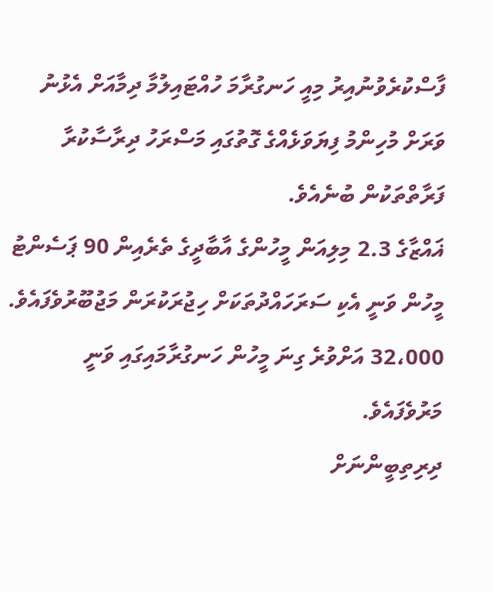ފާސްކުރެވުނުއިރު މިއީ ހަނގުރާމަ ހުއްޓައިލުމާ ދިމާއަށް އެޅުނު ވަރަށް މުހިންމު ފިޔަވަޅެއްގެ ގޮތުގައި މަސްރަހު ދިރާސާކުރާ ފަރާތްތަކުން ބުނެއެވެ.
ޣައްޒާގެ 2.3 މިލިއަން މީހުންގެ އާބާދީގެ ތެރެއިން 90 ޕަސެންޓު މީހުން ވަނީ އެކި ސަރަހައްދުތަކަށް ހިޖުރަކުރަން މަޖުބޫރުވެފައެވެ. 32،000 އަށްވުރެ ގިނަ މީހުން ހަނގުރާމައިގައި ވަނީ މަރުވެފައެވެ.
ދިރިތިބީންނަށް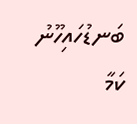ބަނޑުހައިހޫނު ކަމާ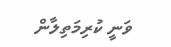ވަނީ ކުރިމަތިލާން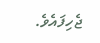ޖެހިފައެވެ.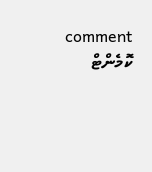comment ކޮމެންޓް